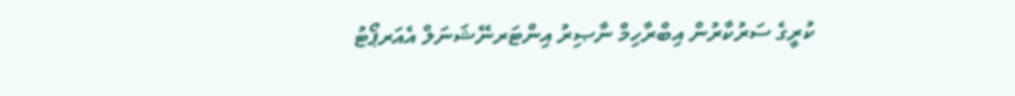ކުރީގެ ސަރުކާރުން އިބްރާހިމް ނާޞިރު އިންޓަރނޭޝަނަލް އެއަރޕޯޓު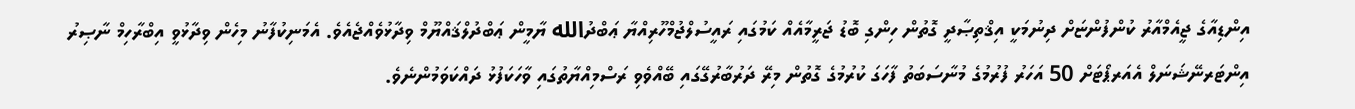އިންޑިއާގެ ޖީއެމްއާރު ކުންފުންޏަށް ދިނުމަކީ އިޤްތިޞާދީ ގޮތުން ހިންގި ބޮޑު ޖަރީމާއެއް ކަމުގައި ރައީސުލްޖުމްހޫރިއްޔާ ޢަބްދުالله ޔާމީން ޢަބްދުލްޤައްޔޫމް ވިދާޅުވެއްޖެއެވެ. އެމަނިކުފާނު މިހެން ވިދާޅުވީ އިބްރާހިމް ނާޞިރު އިންޓަރނޭޝަނަލް އެއަރޕޯޓަށް 50 އަހަރު ފުރުމުގެ މުނާސަބަތު ފާހަގަ ކުރުމުގެ ގޮތުން މިރޭ ދަރުބާރުގޭގައި ބޭއްވެވި ރަސްމިއްޔާތުގައި ވާހަކަފުޅު ދައްކަވަމުންނެވެ.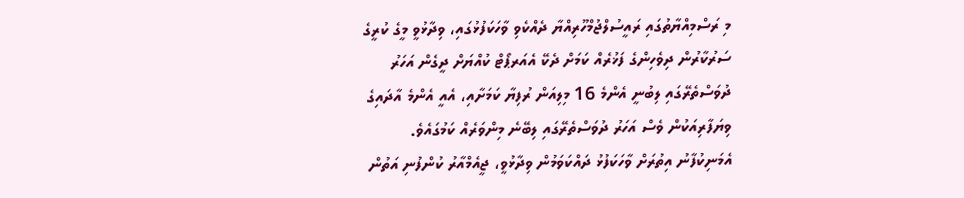މި ރަސްމިއްޔާތުގައި ރައީސުލްޖުމްހޫރިއްޔާ ދެއްކެވި ވާހަކަފުޅުގައި، ވިދާޅުވީ މީގެ ކުރީގެ ސަރުކާރުން ދިވެހިންގެ ފަޚުރެއް ކަމަށް ދެކޭ އެއަރޕޯޓް ކުއްޔަށް ދީގެން އަހަރު ދުވަސްތެރޭގައި ލިބުނީ އެންމެ 16 މިލިއަން ރުފިޔާ ކަމަށާއި، އެއީ އެންމެ އާދައިގެ ވިޔަފާރިއަކުން ވެސް އަހަރު ދުވަސްތެރޭގައި ލިބޭނެ މިންވަރެއް ކަމުގައެވެ.
އެމަނިކުފާނު އިތުރަށް ވާހަކަފުޅު ދައްކަވަމުން ވިދާޅުވީ، ޖީއެމްއާރު ކުންފުނި އަތުން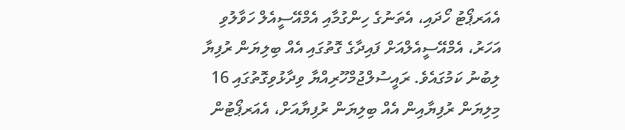އެއަރޕޯޓު ހޯދައި، އެތަނުގެ ހިންގުމާއި އެމްއޭސީއެލް ހަވާލުވި އަހަރު، އެމްއޭސީއެލްއަށް ފައިދާގެ ގޮތުގައި އެއް ބިލިޔަން ރުފިޔާ ލިބުނު ކަމުގައެވެ. ރައީސުލްޖުމްހޫރިއްޔާ ވިދާޅުވިގޮތުގައި 16 މިލިޔަން ރުފިޔާއިން އެއް ބިލިޔަން ރުފިޔާއަށް، އެއަރޕޯޓުން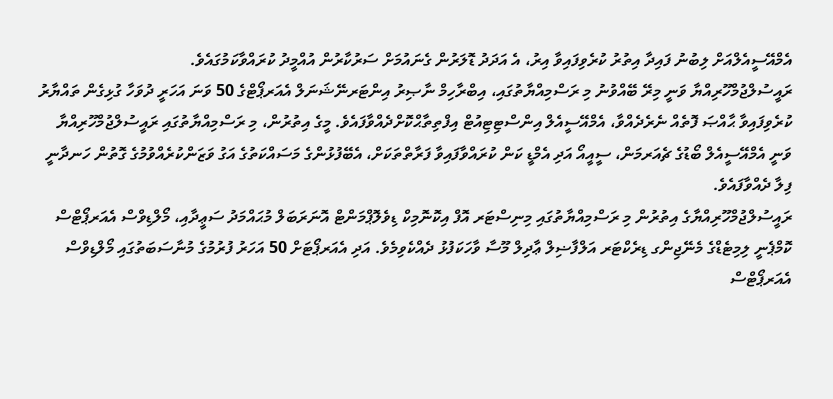އެމްއޭސީއެލްއަށް ލިބުނު ފައިދާ އިތުރު ކުރެވިފައިވާ އިރު، އެ އަދަދު ޑޮލަރުން ގެނައުމަށް ސަރުކާރުން އުއްމީދު ކުރައްވާކަމުގައެވެ.
ރައީސުލްޖުމްހޫރިއްޔާ ވަނީ މިރޭ ބޭއްވުނު މި ރަސްމިއްޔާތުގައި، އިބްރާހިމް ނާޞިރު އިންޓަރނޭޝަނަލް އެއަރޕޯޓްގެ 50 ވަނަ އަހަރީ ދުވަހާ ގުޅިގެން ތައްޔާރު ކުރެވިފައިވާ ޙާއްޞަ ފޮތެއް ނެރެދެއްވާ، އެމްއޭސީއެލް އިންސްޓިޓިއުޓް އިފްތިތާޙްކޮށްދެއްވާފައެވެ. މީގެ އިތުރުން، މި ރަސްމިއްޔާތުގައި ރައީސުލްޖުމްހޫރިއްޔާ ވަނީ އެމްއޭސީއެލް ބޯޑުގެ ޗެއަރމަން، ސީއީއޯ އަދި އެމްޑީ ކަން ކުރައްވާފައިވާ ފަރާތްތަކަށް، އެބޭފުޅުންގެ މަސައްކަތުގެ އަގު ވަޒަންކުރެއްވުމުގެ ގޮތުން ހަނދާނީ ފިލާ ދެއްވާފައެވެ.
ރައީސުލްޖުމްހޫރިއްޔާގެ އިތުރުން މި ރަސްމިއްޔާތުގައި މިނިސްޓަރ އޮފް އިކޮނޮމިކް ޑިވެލޮޕްމަންޓް އޮނަރަބަލް މުޙައްމަދު ސަޢީދާއި، މޯލްޑިވްސް އެއަރޕޯޓްސް ކޮމްޕެނީ ލިމިޓެޑްގެ މެނޭޖިންގ ޑިރެކްޓަރ އަލްފާޟިލް ޢާދިލް މޫސާ ވާހަކަފުޅު ދެއްކެވިމެވެ. އަދި އެއަރޕޯޓަށް 50 އަހަރު ފުރުމުގެ މުނާސަބަތުގައި މޯލްޑިވްސް އެއަރޕޯޓްސް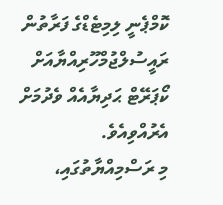ކޮމްޕެނީ ލިމިޓެޑްގެ ފަރާތުން ރައީސުލްޖުމްހޫރިއްޔާއަށް ކޯޕަރޭޓް ޙަދިޔާއެއް ވެދުމަށް އެރުއްވިއެވެ.
މި ރަސްމިއްޔާތުގައި،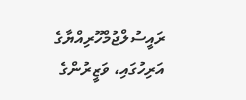ރައީސުލްޖުމްހޫރިއްޔާގެ އަރިހުގައި، ވަޒީރުންގެ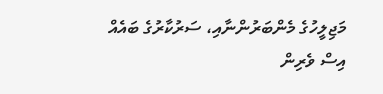މަޖިލީހުގެ މެންބަރުންނާއި، ސަރުކާރުގެ ބައެއް އިސް ވެރިން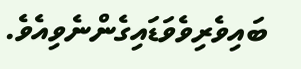ބައިވެރިވެވަޑައިގެންނެވިއެވެ.